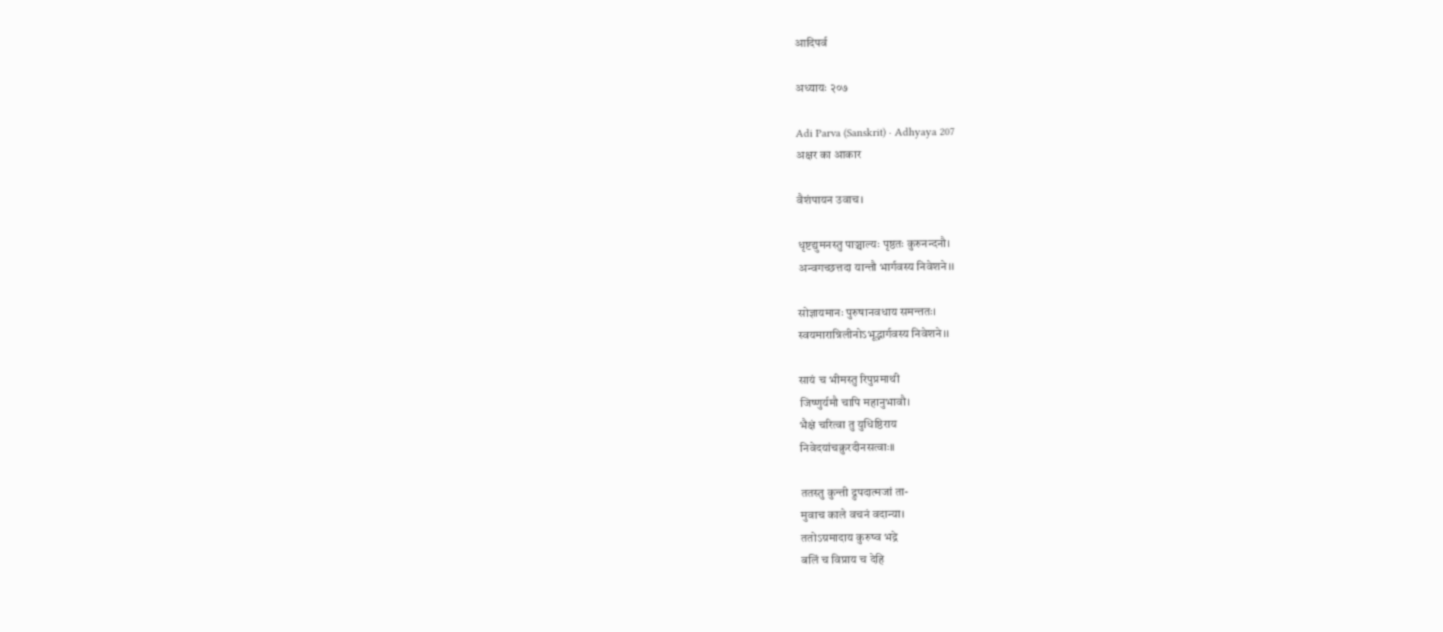आदिपर्व

अध्यायः २०७

Adi Parva (Sanskrit) · Adhyaya 207
अक्षर का आकार

वैशंपायन उवाच।

धृष्टद्युमनस्तु पाञ्चाल्यः पृष्ठतः कुरुनन्दनौ।
अन्वगच्छत्तदा यान्तौ भार्गवस्य निवेशने।।

सोज्ञायमानः पुरुषानवधाय समन्ततः।
स्वयमारान्निलीनोऽभूद्भार्गवस्य निवेशने।।

सायं च भीमस्तु रिपुप्रमाथी
जिष्णुर्यमौ चापि महानुभावौ।
भैक्षं चरित्वा तु युधिष्ठिराय
निवेदयांचक्रुरदीनसत्वाः।।

ततस्तु कुन्ती द्रुपदात्मजां ता-
मुवाच काले वचनं वदान्या।
ततोऽग्रमादाय कुरुष्व भद्रे
बलिं च विप्राय च देहि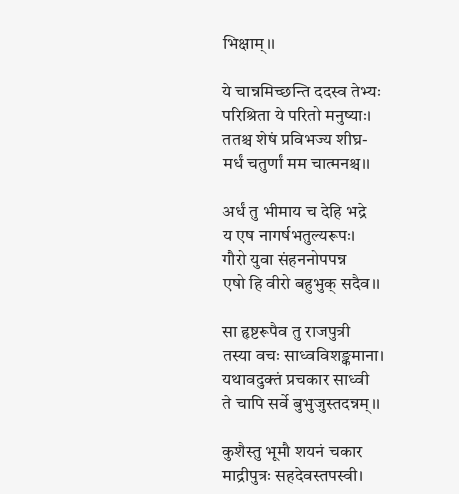भिक्षाम्।।

ये चान्नमिच्छन्ति ददस्व तेभ्यः
परिश्रिता ये परितो मनुष्याः।
ततश्च शेषं प्रविभज्य शीघ्र-
मर्धं चतुर्णां मम चात्मनश्च।।

अर्धं तु भीमाय च देहि भद्रे
य एष नागर्षभतुल्यरूपः।
गौरो युवा संहननोपपन्न
एषो हि वीरो बहुभुक् सदैव।।

सा हृष्टरूपैव तु राजपुत्री
तस्या वचः साध्वविशङ्कमाना।
यथावदुक्तं प्रचकार साध्वी
ते चापि सर्वे बुभुजुस्तदन्नम्।।

कुशैस्तु भूमौ शयनं चकार
माद्रीपुत्रः सहदेवस्तपस्वी।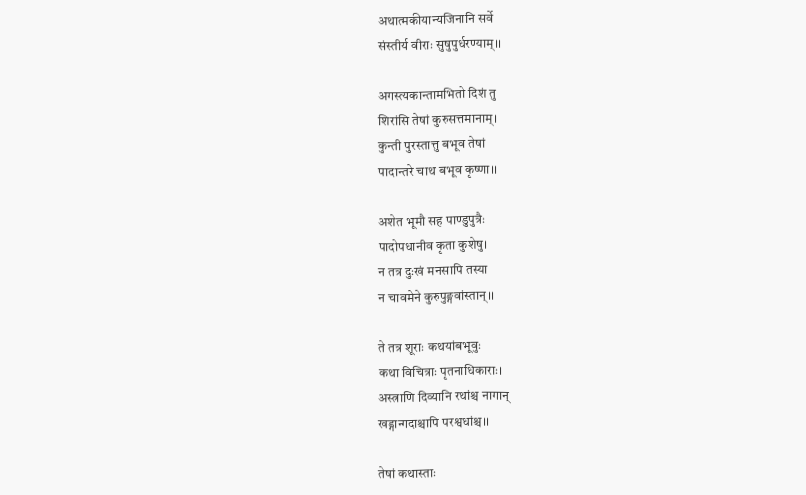अथात्मकीयान्यजिनानि सर्वे
संस्तीर्य वीराः सुषुपुर्धरण्याम्।।

अगस्त्यकान्तामभितो दिशं तु
शिरांसि तेषां कुरुसत्तमानाम्।
कुन्ती पुरस्तात्तु बभूव तेषां
पादान्तरे चाथ बभूव कृष्णा।।

अशेत भूमौ सह पाण्डुपुत्रैः
पादोपधानीव कृता कुशेषु।
न तत्र दुःखं मनसापि तस्या
न चावमेने कुरुपुङ्गवांस्तान्।।

ते तत्र शूराः कथयांबभूवुः
कथा विचित्राः पृतनाधिकाराः।
अस्त्राणि दिव्यानि रथांश्च नागान्
खड्गान्गदाश्चापि परश्वधांश्च।।

तेषां कथास्ताः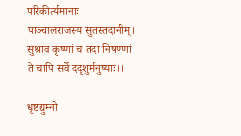परिकीर्त्यमानाः
पाञ्चालराजस्य सुतस्तदानीम्।
सुश्राव कृष्णां च तदा निषण्णां
ते चापि सर्वे ददृशुर्मनुष्याः।।

धृष्टद्युम्नो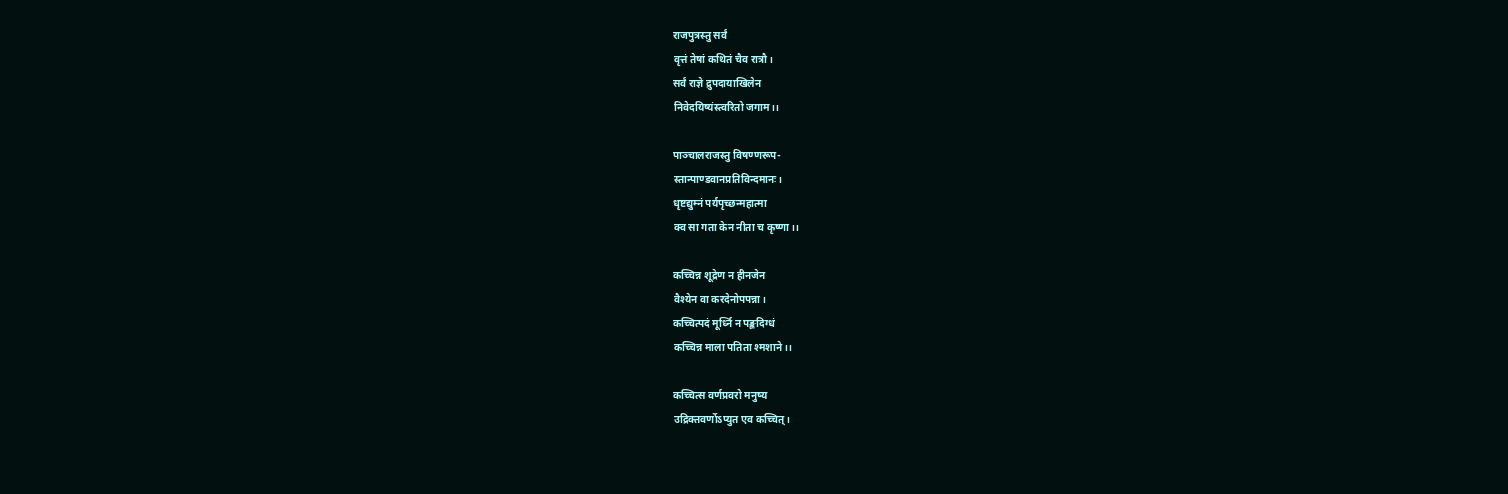राजपुत्रस्तु सर्वं
वृत्तं तेषां कथितं चैव रात्रौ।
सर्वं राज्ञे द्रुपदायाखिलेन
निवेदयिष्यंस्त्वरितो जगाम।।

पाञ्चालराजस्तु विषण्णरूप-
स्तान्पाण्डवानप्रतिविन्दमानः।
धृष्टद्युम्नं पर्यपृच्छन्महात्मा
क्व सा गता केन नीता च कृष्णा।।

कच्चिन्न शूद्रेण न हीनजेन
वैश्येन वा करदेनोपपन्ना।
कच्चित्पदं मूर्ध्नि न पङ्कदिग्धं
कच्चिन्न माला पतिता श्मशाने।।

कच्चित्स वर्णप्रवरो मनुष्य
उद्रिक्तवर्णोऽप्युत एव कच्चित्।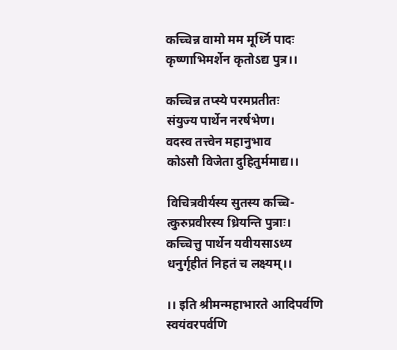कच्चिन्न वामो मम मूर्ध्नि पादः
कृष्णाभिमर्शेन कृतोऽद्य पुत्र।।

कच्चिन्न तप्स्ये परमप्रतीतः
संयुज्य पार्थेन नरर्षभेण।
वदस्व तत्त्वेन महानुभाव
कोऽसौ विजेता दुहितुर्ममाद्य।।

विचित्रवीर्यस्य सुतस्य कच्चि-
त्कुरुप्रवीरस्य ध्रियन्ति पुत्राः।
कच्चित्तु पार्थेन यवीयसाऽध्य
धनुर्गृहीतं निहतं च लक्ष्यम्।।

।। इति श्रीमन्महाभारते आदिपर्वणि
स्वयंवरपर्वणि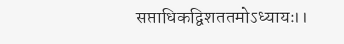सप्ताधिकद्विशततमोऽध्यायः।।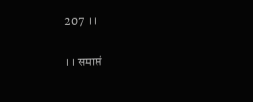207 ।।

।। समाप्तं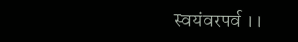स्वयंवरपर्व ।।